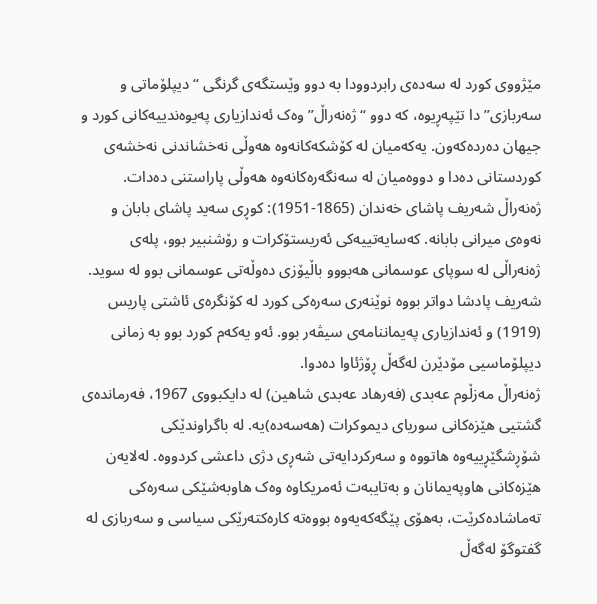مێژووی کورد لە سەدەی رابردوودا بە دوو وێستگەی گرنگی “دیپلۆماتی و سەربازی”دا تێپەڕیوە، کە دوو “ژەنەراڵ” وەک ئەندازیاری پەیوەندییەکانی کورد و جیهان دەردەکەون. یەکەمیان لە کۆشکەکانەوە هەوڵی نەخشاندنی نەخشەی کوردستانی دەدا و دووەمیان لە سەنگەرەکانەوە هەوڵی پاراستنی دەدات.
ژەنەراڵ شەریف پاشای خەندان (1865-1951): کوڕی سەید پاشای بابان و نەوەی میرانی بابانە. کەسایەتییەکی ئەریستۆکرات و رۆشنبیر بوو، پلەی ژەنەراڵی لە سوپای عوسمانی هەبووو باڵیۆزی دەوڵەتی عوسمانی بوو لە سوید.
شەریف پادشا دواتر بووە نوێنەری سەرەکی کورد لە کۆنگرەی ئاشتی پاریس (1919) و ئەندازیاری پەیماننامەی سیڤەر بوو. ئەو یەکەم کورد بوو بە زمانی دیپلۆماسیی مۆدێرن لەگەڵ ڕۆژئاوا دەدوا.
ژەنەراڵ مەزڵوم عەبدی (فەرهاد عەبدی شاهین) لە دایکبووى 1967، فەرماندەی گشتیی هێزەکانی سوریای دیموکرات (هەسەدە)یە. لە باگراوندێکی شۆڕشگێڕییەوە هاتووە و سەرکردایەتی شەڕی دژی داعشی کردووە. لەلایەن هێزەکانی هاوپەیمانان و بەتایبەت ئەمریکاوە وەک هاوبەشێکی سەرەکی تەماشادەکرێت، بەهۆی پێگەکەیەوە بووەتە کارەکتەرێکی سیاسی و سەربازی لە گفتوگۆ لەگەڵ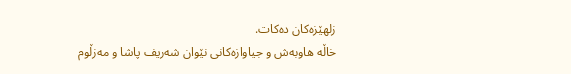زلهێزەکان دەکات.
خاڵە هاوبەش و جیاوازەکانی نێوان شەریف پاشا و مەزڵوم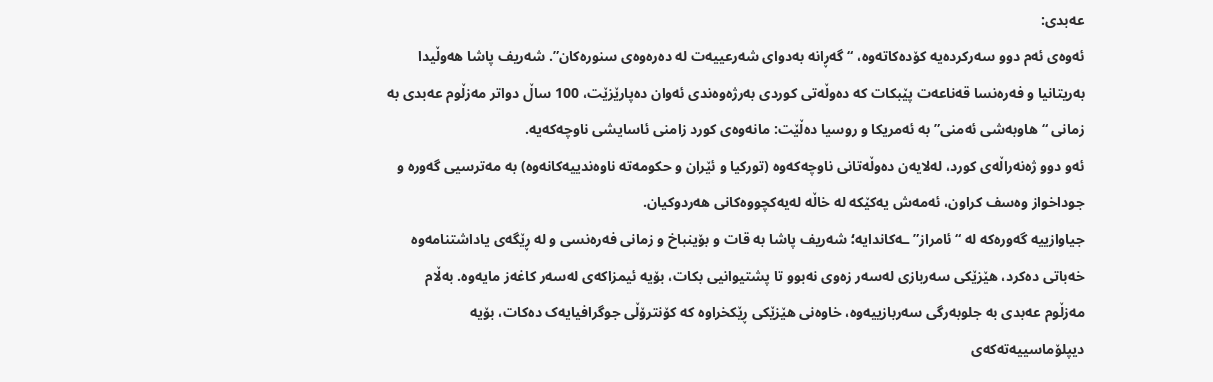عەبدی:
ئەوەی ئەم دوو سەرکردەیە کۆدەکاتەوە، “گەڕانە بەدوای شەرعییەت لە دەرەوەی سنورەکان”. شەریف پاشا هەوڵیدا بەریتانیا و فەرەنسا قەناعەت پێبکات کە دەوڵەتی کوردی بەرژەوەندی ئەوان دەپارێزێت، 100 ساڵ دواتر مەزڵوم عەبدی بە زمانی “هاوبەشی ئەمنی” بە ئەمریکا و روسیا دەڵێت: مانەوەی کورد زامنی ئاسایشی ناوچەکەیە.
ئەو دوو ژەنەراڵەی کورد، لەلایەن دەوڵەتانی ناوچەکەوە (تورکیا و ئێران و حکومەتە ناوەندییەکانەوە) بە مەترسیی گەورە و جوداخواز وەسف کراون، ئەمەش یەکێکە لە خاڵە لەیەکچووەکانی هەردوکیان.
جیاوازییە گەورەکە لە “ئامراز”ـەکاندایە؛ شەریف پاشا بە قات و بۆینباخ و زمانی فەرەنسی و لە ڕێگەی یاداشتنامەوە خەباتی دەکرد، هێزێکی سەربازی لەسەر زەوی نەبوو تا پشتیوانیی بکات، بۆیە ئیمزاکەی لەسەر کاغەز مایەوە. بەڵام مەزڵوم عەبدی بە جلوبەرگی سەربازییەوە، خاوەنی هێزێکی ڕێکخراوە کە کۆنترۆڵی جوگرافیایەک دەکات، بۆیە دیپلۆماسییەتەکەی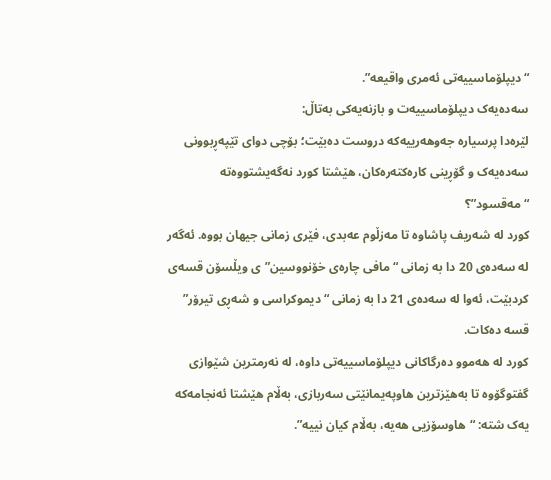“دیپلۆماسییەتی ئەمری واقیعە”.
سەدەیەک دیپلۆماسییەت و بازنەیەکی بەتاڵ:
لێرەدا پرسیارە جەوهەرییەکە دروست دەبێت؛ بۆچی دوای تێپەڕبوونی سەدەیەک و گۆڕینی کارەکتەرەکان، هێشتا کورد نەگەیشتووەتە “مەقسود”؟
کورد لە شەریف پاشاوە تا مەزڵوم عەبدی، فێری زمانی جیهان بووە. ئەگەر لە سەدەی 20 دا بە زمانی “مافی چارەی خۆنووسین”ی ویڵسۆن قسەی کردبێت، ئەوا لە سەدەی 21 دا بە زمانی “دیموکراسی و شەڕی تیرۆر” قسە دەکات.
کورد لە هەموو دەرگاکانی دیپلۆماسییەتی داوە، لە نەرمترین شێوازی گفتوگۆوە تا بەهێزترین هاوپەیمانێتی سەربازی، بەڵام هێشتا ئەنجامەکە یەک شتە: “هاوسۆزیی هەیە، بەڵام کیان نییە”.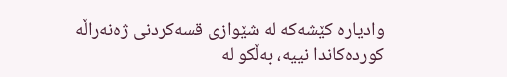وادیارە کێشەکە لە شێوازی قسەکردنی ژەنەراڵە کوردەکاندا نییە، بەڵکو لە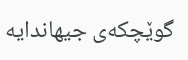گوێچکەی جیهاندایە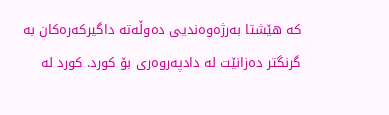کە هێشتا بەرژەوەندیی دەوڵەتە داگیرکەرەکان بە گرنگتر دەزانێت لە دادپەروەری بۆ کورد. کورد لە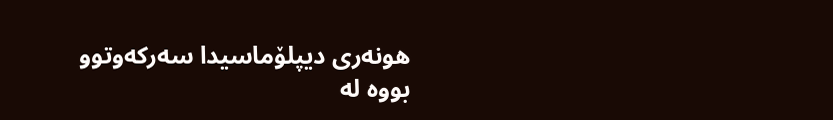هونەری دیپلۆماسیدا سەرکەوتوو بووە لە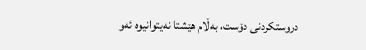دروستکردنی دۆست، بەڵام هێشتا نەیتوانیوە ئەو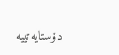دۆستایەتییە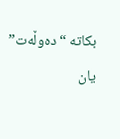بکاتە “دەوڵەت” یان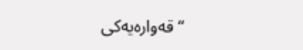“قەوارەیەکی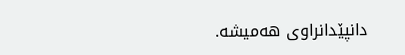دانپێدانراوی هەمیشە.